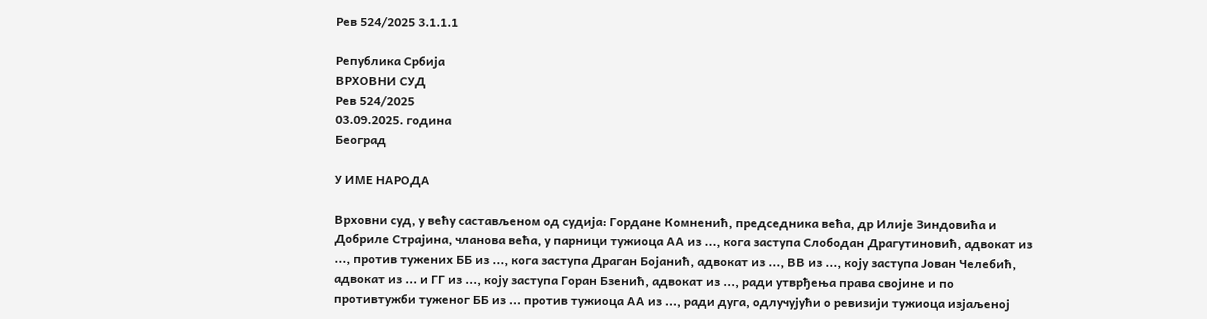Рев 524/2025 3.1.1.1

Република Србија
ВРХОВНИ СУД
Рев 524/2025
03.09.2025. година
Београд

У ИМЕ НАРОДА

Врховни суд, у већу састављеном од судија: Гордане Комненић, председника већа, др Илије Зиндовића и Добриле Страјина, чланова већа, у парници тужиоца АА из ..., кога заступа Слободан Драгутиновић, адвокат из ..., против тужених ББ из ..., кога заступа Драган Бојанић, адвокат из ..., ВВ из ..., коју заступа Јован Челебић, адвокат из ... и ГГ из ..., коју заступа Горан Бзенић, адвокат из ..., ради утврђења права својине и по противтужби туженог ББ из ... против тужиоца АА из ..., ради дуга, одлучујући о ревизији тужиоца изјаљеној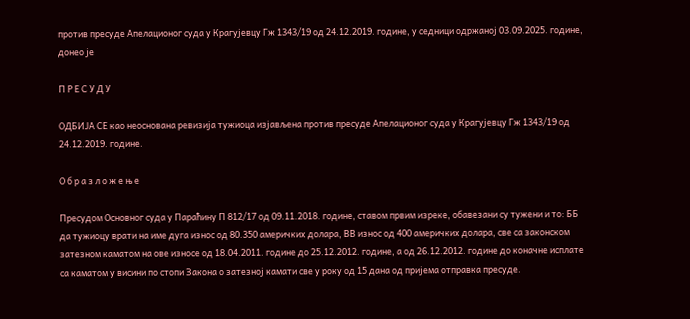против пресуде Апелационог суда у Крагујевцу Гж 1343/19 од 24.12.2019. године, у седници одржаној 03.09.2025. године, донео је

П Р Е С У Д У

ОДБИЈА СЕ као неоснована ревизија тужиоца изјављена против пресуде Апелационог суда у Крагујевцу Гж 1343/19 од 24.12.2019. године.

О б р а з л о ж е њ е

Пресудом Основног суда у Параћину П 812/17 од 09.11.2018. године, ставом првим изреке, обавезани су тужени и то: ББ да тужиоцу врати на име дуга износ од 80.350 америчких долара, ВВ износ од 400 америчких долара, све са законском затезном каматом на ове износе од 18.04.2011. године до 25.12.2012. године, а од 26.12.2012. године до коначне исплате са каматом у висини по стопи Закона о затезној камати све у року од 15 дана од пријема отправка пресуде.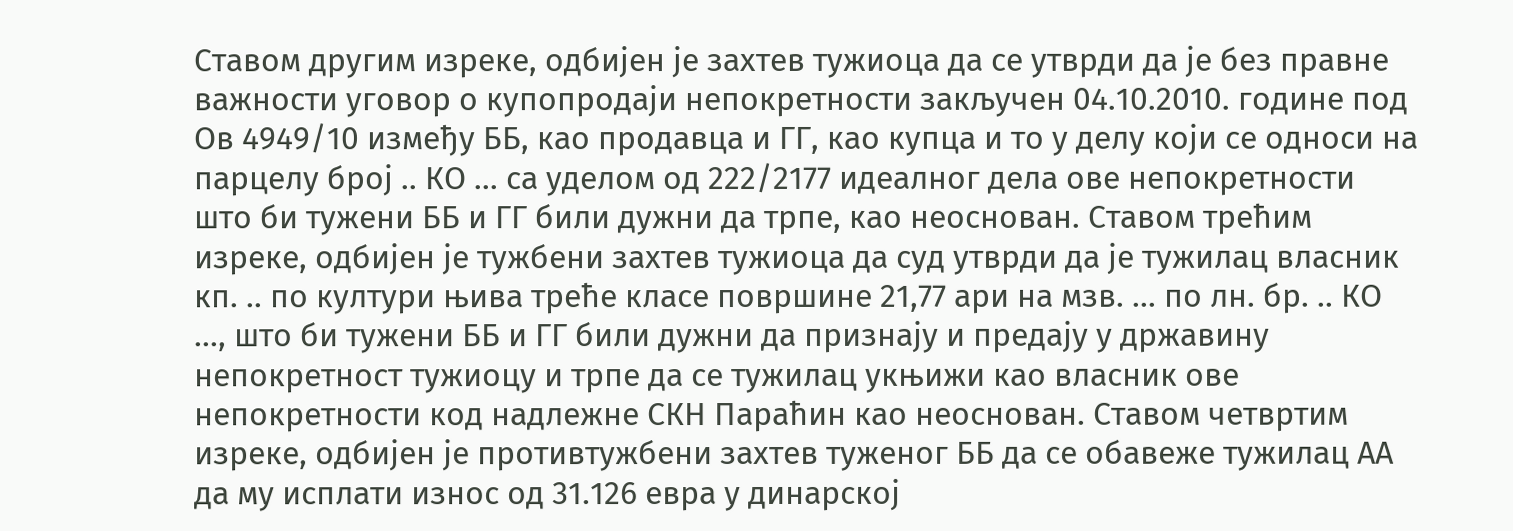Ставом другим изреке, одбијен је захтев тужиоца да се утврди да је без правне важности уговор о купопродаји непокретности закључен 04.10.2010. године под Ов 4949/10 између ББ, као продавца и ГГ, као купца и то у делу који се односи на парцелу број .. КО ... са уделом од 222/2177 идеалног дела ове непокретности што би тужени ББ и ГГ били дужни да трпе, као неоснован. Ставом трећим изреке, одбијен је тужбени захтев тужиоца да суд утврди да је тужилац власник кп. .. по култури њива треће класе површине 21,77 ари на мзв. ... по лн. бр. .. КО ..., што би тужени ББ и ГГ били дужни да признају и предају у државину непокретност тужиоцу и трпе да се тужилац укњижи као власник ове непокретности код надлежне СКН Параћин као неоснован. Ставом четвртим изреке, одбијен је противтужбени захтев туженог ББ да се обавеже тужилац АА да му исплати износ од 31.126 евра у динарској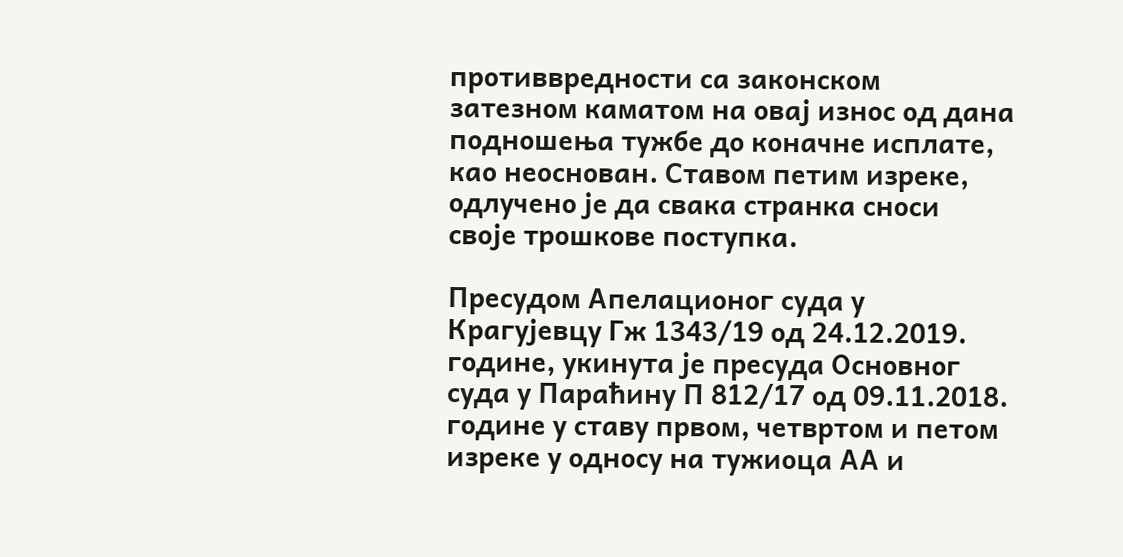противвредности са законском затезном каматом на овај износ од дана подношења тужбе до коначне исплате, као неоснован. Ставом петим изреке, одлучено је да свака странка сноси своје трошкове поступка.

Пресудом Апелационог суда у Крагујевцу Гж 1343/19 од 24.12.2019. године, укинута је пресуда Основног суда у Параћину П 812/17 од 09.11.2018. године у ставу првом, четвртом и петом изреке у односу на тужиоца АА и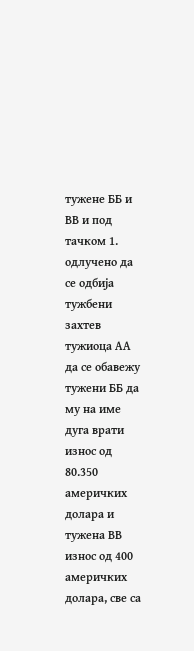тужене ББ и ВВ и под тачком 1. одлучено да се одбија тужбени захтев тужиоца АА да се обавежу тужени ББ да му на име дуга врати износ од 80.350 америчких долара и тужена ВВ износ од 400 америчких долара, све са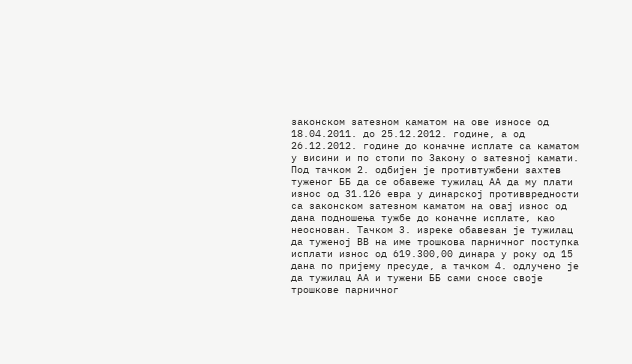законском затезном каматом на ове износе од 18.04.2011. до 25.12.2012. године, а од 26.12.2012. године до коначне исплате са каматом у висини и по стопи по Закону о затезној камати. Под тачком 2. одбијен је противтужбени захтев туженог ББ да се обавеже тужилац АА да му плати износ од 31.126 евра у динарској противвредности са законском затезном каматом на овај износ од дана подношења тужбе до коначне исплате, као неоснован. Тачком 3. изреке обавезан је тужилац да туженој ВВ на име трошкова парничног поступка исплати износ од 619.300,00 динара у року од 15 дана по пријему пресуде, а тачком 4. одлучено је да тужилац АА и тужени ББ сами сносе своје трошкове парничног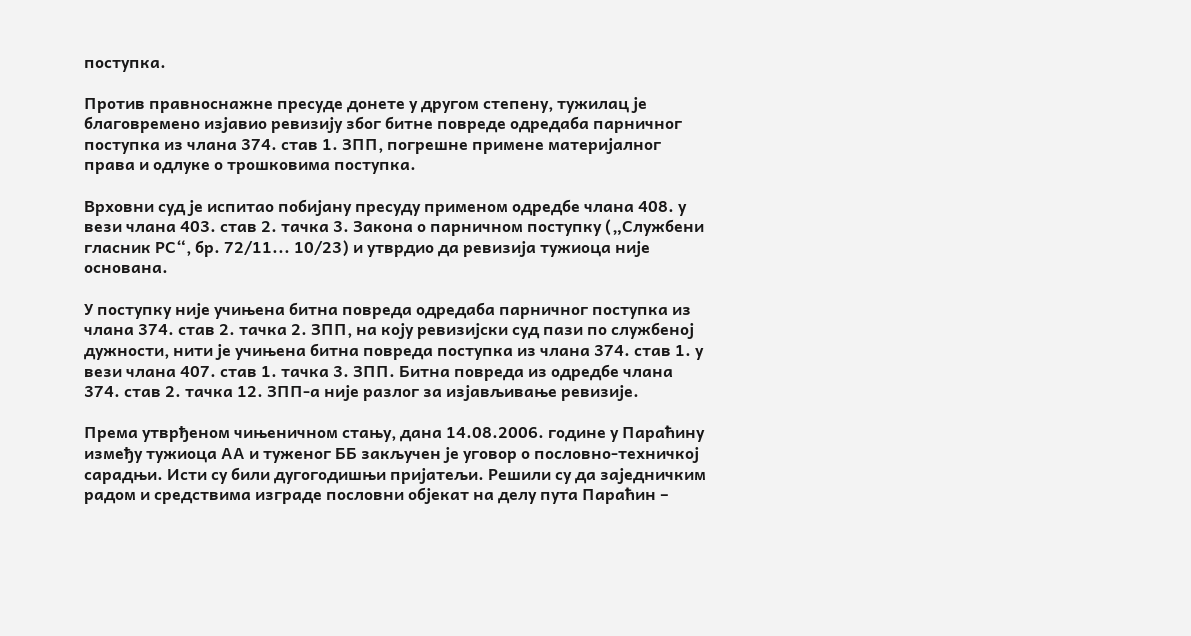поступка.

Против правноснажне пресуде донете у другом степену, тужилац је благовремено изјавио ревизију због битне повреде одредаба парничног поступка из члана 374. став 1. ЗПП, погрешне примене материјалног права и одлуке о трошковима поступка.

Врховни суд је испитао побијану пресуду применом одредбе члана 408. у вези члана 403. став 2. тачка 3. Закона о парничном поступку („Службени гласник РС“, бр. 72/11... 10/23) и утврдио да ревизија тужиоца није основана.

У поступку није учињена битна повреда одредаба парничног поступка из члана 374. став 2. тачка 2. ЗПП, на коју ревизијски суд пази по службеној дужности, нити је учињена битна повреда поступка из члана 374. став 1. у вези члана 407. став 1. тачка 3. ЗПП. Битна повреда из одредбе члана 374. став 2. тачка 12. ЗПП-а није разлог за изјављивање ревизије.

Према утврђеном чињеничном стању, дана 14.08.2006. године у Параћину између тужиоца АА и туженог ББ закључен је уговор о пословно-техничкој сарадњи. Исти су били дугогодишњи пријатељи. Решили су да заједничким радом и средствима изграде пословни објекат на делу пута Параћин –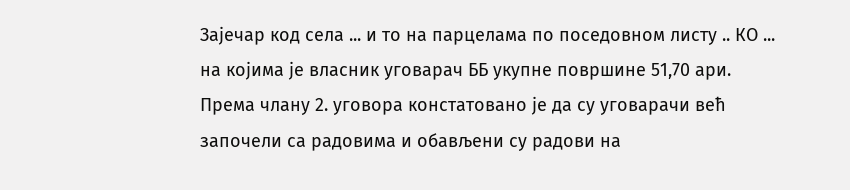Зајечар код села ... и то на парцелама по поседовном листу .. КО ... на којима је власник уговарач ББ укупне површине 51,70 ари. Према члану 2. уговора констатовано је да су уговарачи већ започели са радовима и обављени су радови на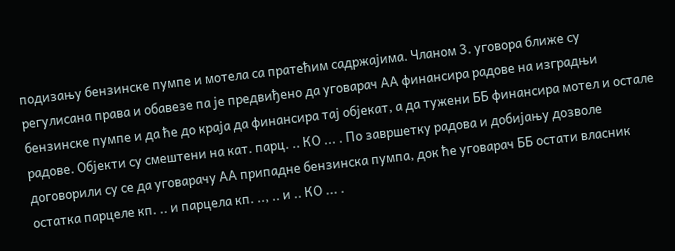подизању бензинске пумпе и мотела са пратећим садржајима. Чланом 3. уговора ближе су регулисана права и обавезе па је предвиђено да уговарач АА финансира радове на изградњи бензинске пумпе и да ће до краја да финансира тај објекат, а да тужени ББ финансира мотел и остале радове. Објекти су смештени на кат. парц. .. КО ... . По завршетку радова и добијању дозволе договорили су се да уговарачу АА припадне бензинска пумпа, док ће уговарач ББ остати власник остатка парцеле кп. .. и парцела кп. .., .. и .. КО ... .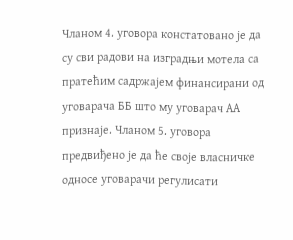Чланом 4. уговора констатовано је да су сви радови на изградњи мотела са пратећим садржајем финансирани од уговарача ББ што му уговарач АА признаје. Чланом 5. уговора предвиђено је да ће своје власничке односе уговарачи регулисати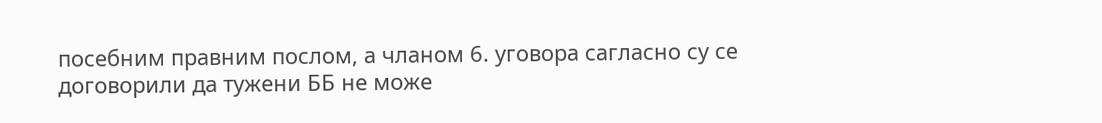посебним правним послом, а чланом 6. уговора сагласно су се договорили да тужени ББ не може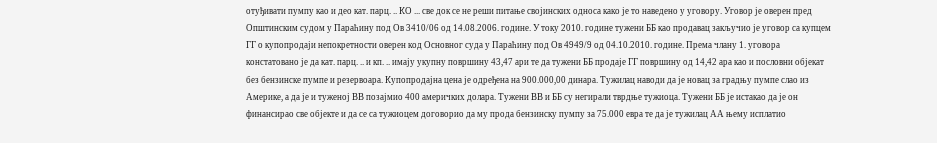отуђивати пумпу као и део кат. парц. .. КО ... све док се не реши питање својинских односа како је то наведено у уговору. Уговор је оверен пред Општинским судом у Параћину под Ов 3410/06 од 14.08.2006. године. У току 2010. године тужени ББ као продавац закључио је уговор са купцем ГГ о купопродаји непокретности оверен код Основног суда у Параћину под Ов 4949/9 од 04.10.2010. године. Према члану 1. уговора констатовано је да кат. парц. .. и кп. .. имају укупну површину 43,47 ари те да тужени ББ продаје ГГ површину од 14,42 ара као и пословни објекат без бензинске пумпе и резервоара. Купопродајна цена је одређена на 900.000,00 динара. Тужилац наводи да је новац за градњу пумпе слао из Америке, а да је и туженој ВВ позајмио 400 америчких долара. Тужени ВВ и ББ су негирали тврдње тужиоца. Тужени ББ је истакао да је он финансирао све објекте и да се са тужиоцем договорио да му прода бензинску пумпу за 75.000 евра те да је тужилац АА њему исплатио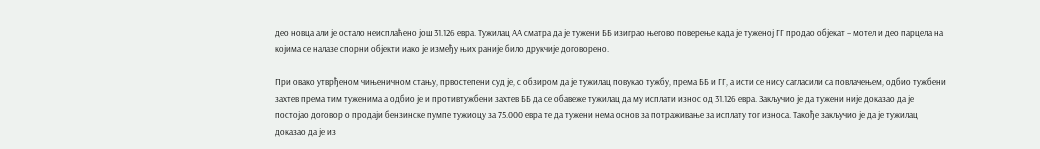део новца али је остало неисплаћено још 31.126 евра. Тужилац АА сматра да је тужени ББ изиграо његово поверење када је туженој ГГ продао објекат – мотел и део парцела на којима се налазе спорни објекти иако је између њих раније било друкчије договорено.

При овако утврђеном чињеничном стању, првостепени суд је, с обзиром да је тужилац повукао тужбу, према ББ и ГГ, а исти се нису сагласили са повлачењем, одбио тужбени захтев према тим туженима а одбио је и противтужбени захтев ББ да се обавеже тужилац да му исплати износ од 31.126 евра. Закључио је да тужени није доказао да је постојао договор о продаји бензинске пумпе тужиоцу за 75.000 евра те да тужени нема основ за потраживање за исплату тог износа. Такође закључио је да је тужилац доказао да је из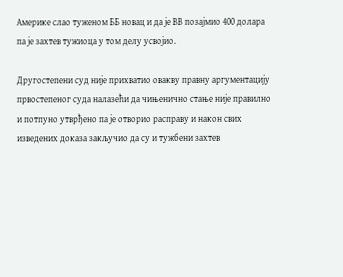Америке слао туженом ББ новац и да је ВВ позајмио 400 долара па је захтев тужиоца у том делу усвојио.

Другостепени суд није прихватио овакву правну аргументацију првостепеног суда налазећи да чињенично стање није правилно и потпуно утврђено па је отворио расправу и након свих изведених доказа закључио да су и тужбени захтев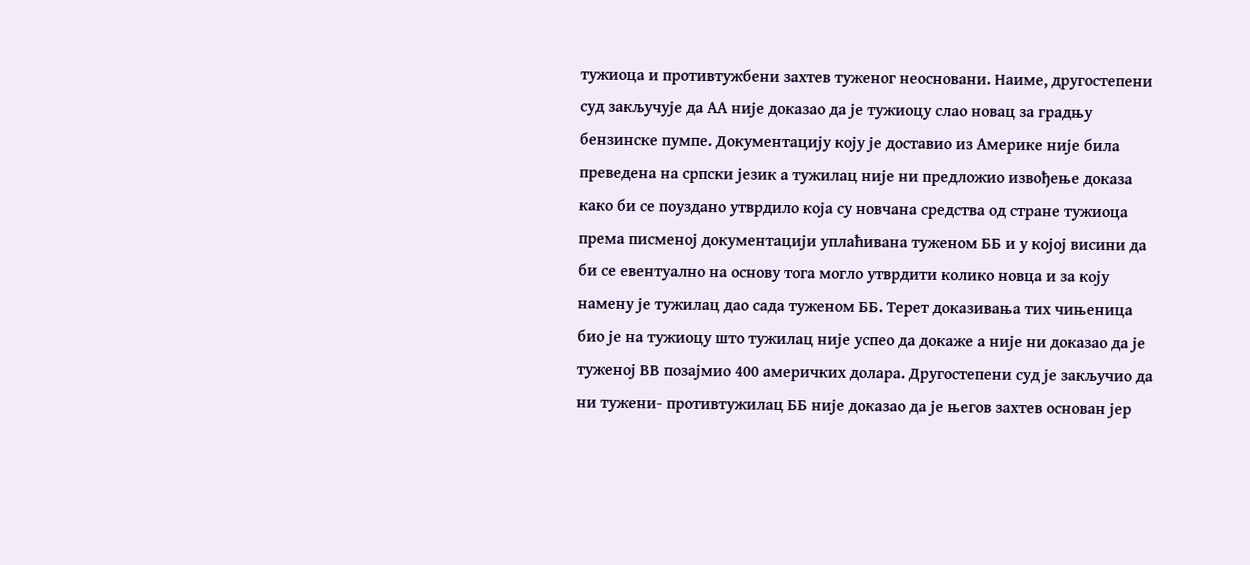тужиоца и противтужбени захтев туженог неосновани. Наиме, другостепени суд закључује да АА није доказао да је тужиоцу слао новац за градњу бензинске пумпе. Документацију коју је доставио из Америке није била преведена на српски језик а тужилац није ни предложио извођење доказа како би се поуздано утврдило која су новчана средства од стране тужиоца према писменој документацији уплаћивана туженом ББ и у којој висини да би се евентуално на основу тога могло утврдити колико новца и за коју намену је тужилац дао сада туженом ББ. Терет доказивања тих чињеница био је на тужиоцу што тужилац није успео да докаже а није ни доказао да је туженој ВВ позајмио 400 америчких долара. Другостепени суд је закључио да ни тужени- противтужилац ББ није доказао да је његов захтев основан јер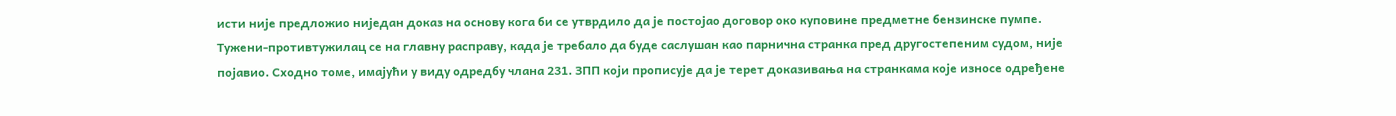исти није предложио ниједан доказ на основу кога би се утврдило да је постојао договор око куповине предметне бензинске пумпе. Тужени-противтужилац се на главну расправу, када је требало да буде саслушан као парнична странка пред другостепеним судом, није појавио. Сходно томе, имајући у виду одредбу члана 231. ЗПП који прописује да је терет доказивања на странкама које износе одређене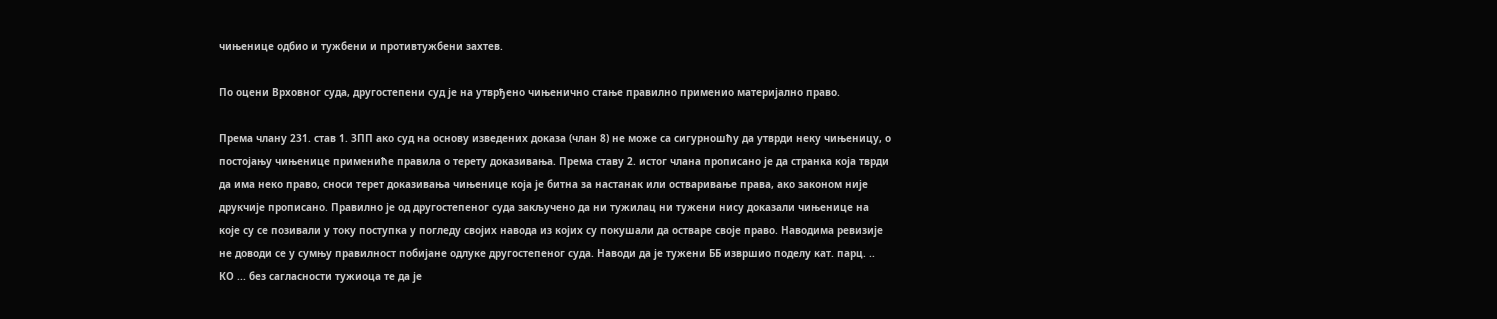чињенице одбио и тужбени и противтужбени захтев.

По оцени Врховног суда, другостепени суд је на утврђено чињенично стање правилно применио материјално право.

Према члану 231. став 1. ЗПП ако суд на основу изведених доказа (члан 8) не може са сигурношћу да утврди неку чињеницу, о постојању чињенице примениће правила о терету доказивања. Према ставу 2. истог члана прописано је да странка која тврди да има неко право, сноси терет доказивања чињенице која је битна за настанак или остваривање права, ако законом није друкчије прописано. Правилно је од другостепеног суда закључено да ни тужилац ни тужени нису доказали чињенице на које су се позивали у току поступка у погледу својих навода из којих су покушали да остваре своје право. Наводима ревизије не доводи се у сумњу правилност побијане одлуке другостепеног суда. Наводи да је тужени ББ извршио поделу кат. парц. .. КО ... без сагласности тужиоца те да је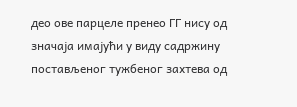део ове парцеле пренео ГГ нису од значаја имајући у виду садржину постављеног тужбеног захтева од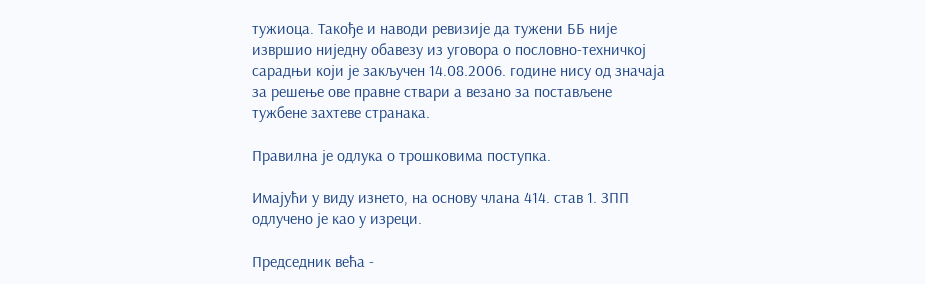тужиоца. Такође и наводи ревизије да тужени ББ није извршио ниједну обавезу из уговора о пословно-техничкој сарадњи који је закључен 14.08.2006. године нису од значаја за решење ове правне ствари а везано за постављене тужбене захтеве странака.

Правилна је одлука о трошковима поступка.

Имајући у виду изнето, на основу члана 414. став 1. ЗПП одлучено је као у изреци.

Председник већа -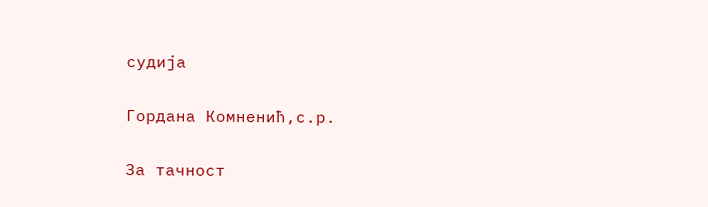судија

Гордана Комненић,с.р.

За тачност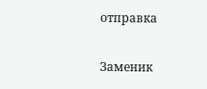отправка

Заменик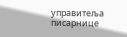управитеља писарнице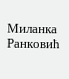Миланка Ранковић